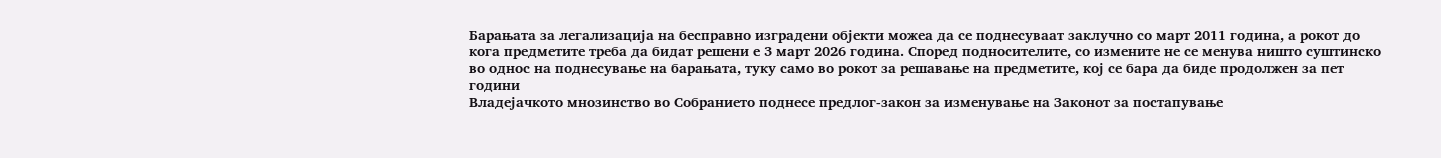Барањата за легализација на бесправно изградени објекти можеа да се поднесуваат заклучно со март 2011 година, а рокот до кога предметите треба да бидат решени е 3 март 2026 година. Според подносителите, со измените не се менува ништо суштинско во однос на поднесување на барањата, туку само во рокот за решавање на предметите, кој се бара да биде продолжен за пет години
Владејачкото мнозинство во Собранието поднесе предлог-закон за изменување на Законот за постапување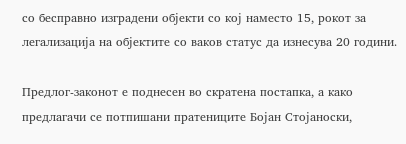со бесправно изградени објекти со кој наместо 15, рокот за легализација на објектите со ваков статус да изнесува 20 години.

Предлог-законот е поднесен во скратена постапка, а како предлагачи се потпишани пратениците Бојан Стојаноски,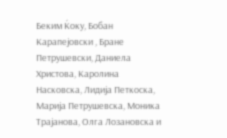Беким Ќоку, Бобан Карапејовски , Бране Петрушевски, Даниела Христова, Каролина Насковска, Лидија Петкоска, Марија Петрушевска, Моника Трајанова, Олга Лозановска и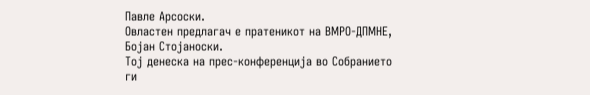Павле Арсоски.
Овластен предлагач е пратеникот на ВМРО-ДПМНЕ, Бојан Стојаноски.
Тој денеска на прес-конференција во Собранието ги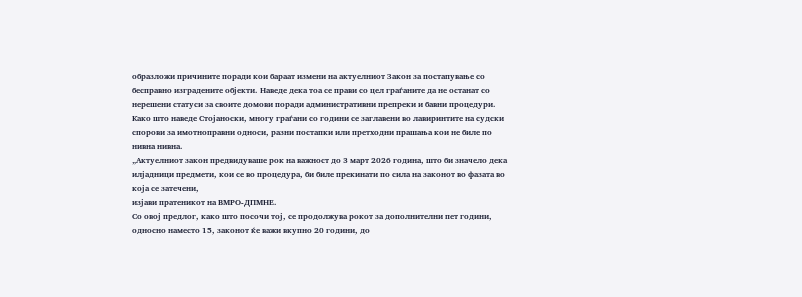образложи причините поради кои бараат измени на актуелниот Закон за постапување со бесправно изградените објекти. Наведе дека тоа се прави со цел граѓаните да не останат со нерешени статуси за своите домови поради административни препреки и бавни процедури.
Како што наведе Стојаноски, многу граѓани со години се заглавени во лавиринтите на судски спорови за имотноправни односи, разни постапки или претходни прашања кои не биле по нивна нивна.
„Актуелниот закон предвидуваше рок на важност до 3 март 2026 година, што би значело дека илјадници предмети, кои се во процедура, би биле прекинати по сила на законот во фазата во која се затечени,
изјави пратеникот на ВМРО-ДПМНЕ.
Со овој предлог, како што посочи тој, се продолжува рокот за дополнителни пет години, односно наместо 15, законот ќе важи вкупно 20 години, до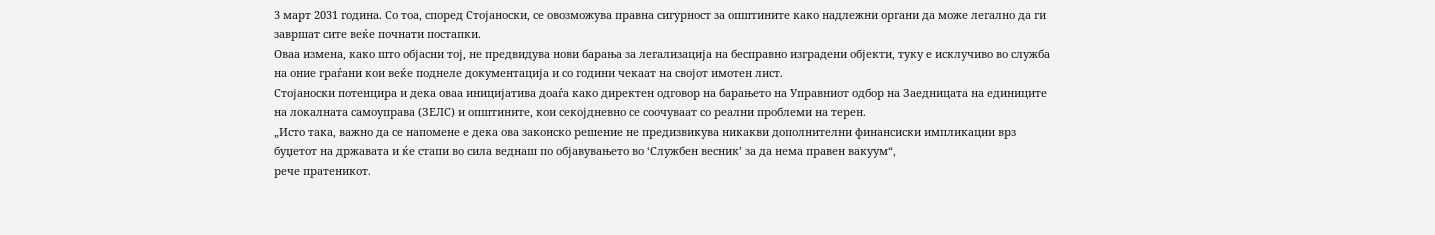3 март 2031 година. Со тоа, според Стојаноски, се овозможува правна сигурност за општините како надлежни органи да може легално да ги завршат сите веќе почнати постапки.
Оваа измена, како што објасни тој, не предвидува нови барања за легализација на бесправно изградени објекти, туку е исклучиво во служба на оние граѓани кои веќе поднеле документација и со години чекаат на својот имотен лист.
Стојаноски потенцира и дека оваа иницијатива доаѓа како директен одговор на барањето на Управниот одбор на Заедницата на единиците на локалната самоуправа (ЗЕЛС) и општините, кои секојдневно се соочуваат со реални проблеми на терен.
„Исто така, важно да се напомене е дека ова законско решение не предизвикува никакви дополнителни финансиски импликации врз буџетот на државата и ќе стапи во сила веднаш по објавувањето во ‘Службен весник’ за да нема правен вакуум“,
рече пратеникот.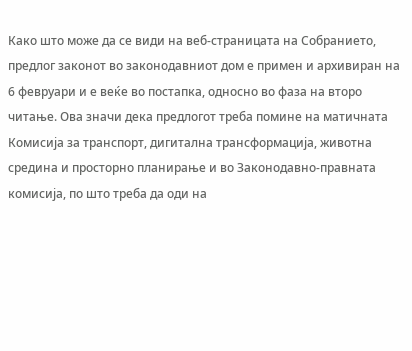Како што може да се види на веб-страницата на Собранието, предлог законот во законодавниот дом е примен и архивиран на 6 февруари и е веќе во постапка, односно во фаза на второ читање. Ова значи дека предлогот треба помине на матичната Комисија за транспорт, дигитална трансформација, животна средина и просторно планирање и во Законодавно-правната комисија, по што треба да оди на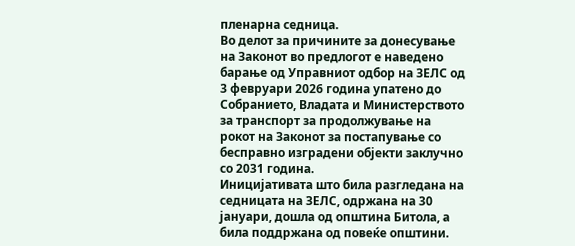пленарна седница.
Во делот за причините за донесување на Законот во предлогот е наведено барање од Управниот одбор на ЗЕЛС од 3 февруари 2026 година упатено до Собранието, Владата и Министерството за транспорт за продолжување на рокот на Законот за постапување со бесправно изградени објекти заклучно со 2031 година.
Иницијативата што била разгледана на седницата на ЗЕЛС, одржана на 30 јануари, дошла од општина Битола, а била поддржана од повеќе општини.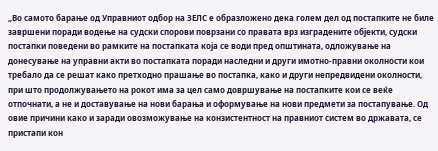„Во самото барање од Управниот одбор на ЗЕЛС е образложено дека голем дел од постапките не биле завршени поради водење на судски спорови поврзани со правата врз изградените објекти, судски постапки поведени во рамките на постапката која се води пред општината, одложување на донесување на управни акти во постапката поради наследни и други имотно-правни околности кои требало да се решат како претходно прашање во постапка, како и други непредвидени околности, при што продолжувањето на рокот има за цел само довршување на постапките кои се веќе отпочнати, а не и доставување на нови барања и оформување на нови предмети за постапување. Од овие причини како и заради овозможување на конзистентност на правниот систем во државата, се пристапи кон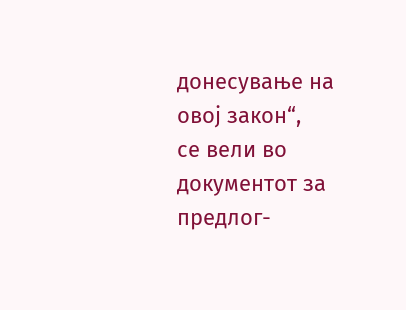донесување на овој закон“,
се вели во документот за предлог-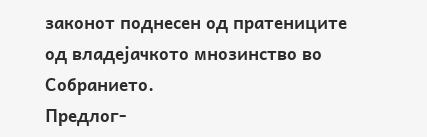законот поднесен од пратениците од владејачкото мнозинство во Собранието.
Предлог-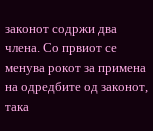законот содржи два члена. Со првиот се менува рокот за примена на одредбите од законот, така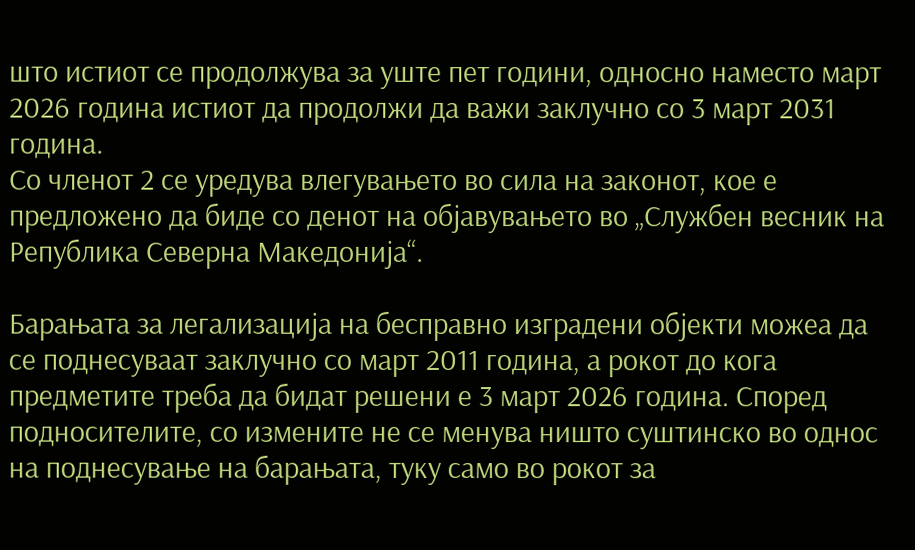што истиот се продолжува за уште пет години, односно наместо март 2026 година истиот да продолжи да важи заклучно со 3 март 2031 година.
Со членот 2 се уредува влегувањето во сила на законот, кое е предложено да биде со денот на објавувањето во „Службен весник на Република Северна Македонија“.

Барањата за легализација на бесправно изградени објекти можеа да се поднесуваат заклучно со март 2011 година, а рокот до кога предметите треба да бидат решени е 3 март 2026 година. Според подносителите, со измените не се менува ништо суштинско во однос на поднесување на барањата, туку само во рокот за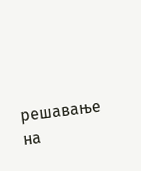решавање на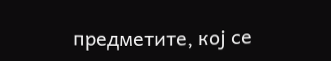предметите, кој се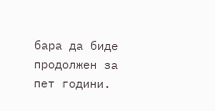бара да биде продолжен за пет години.